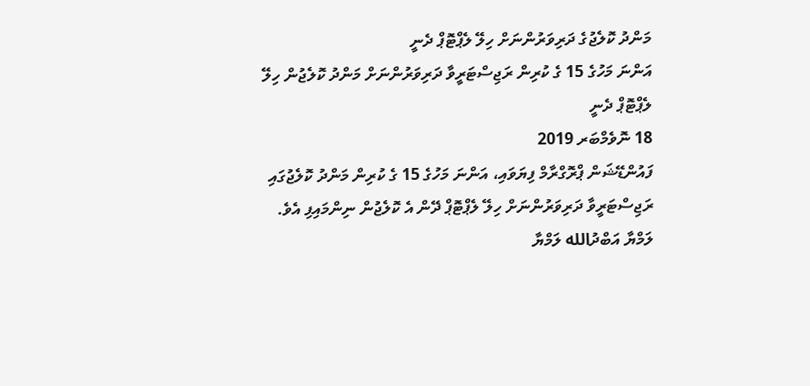މަންދު ކޮލެޖުގެ ދަރިވަރުންނަށް ހިލޭ ލެޕްޓޮޕް ދެނީ
އަންނަ މަހުގެ 15 ގެ ކުރިން ރަޖިސްޓަރީވާ ދަރިވަރުންނަށް މަންދު ކޮލެޖުން ހިލޭ ލެޕްޓޮޕް ދެނީ
18 ނޮވެމްބަރ 2019
ފައުންޑޭޝަން ޕްރޮގްރާމް ފިޔަވައި، އަންނަ މަހުގެ 15 ގެ ކުރިން މަންދު ކޮލެޖުގައި ރަޖިސްޓަރީވާ ދަރިވަރުންނަށް ހިލޭ ލެޕްޓޮޕް ދޭން އެ ކޮލެޖުން ނިންމައިފި އެވެ.
ލަމްޔާ އަބްދުالله ލަމްޔާ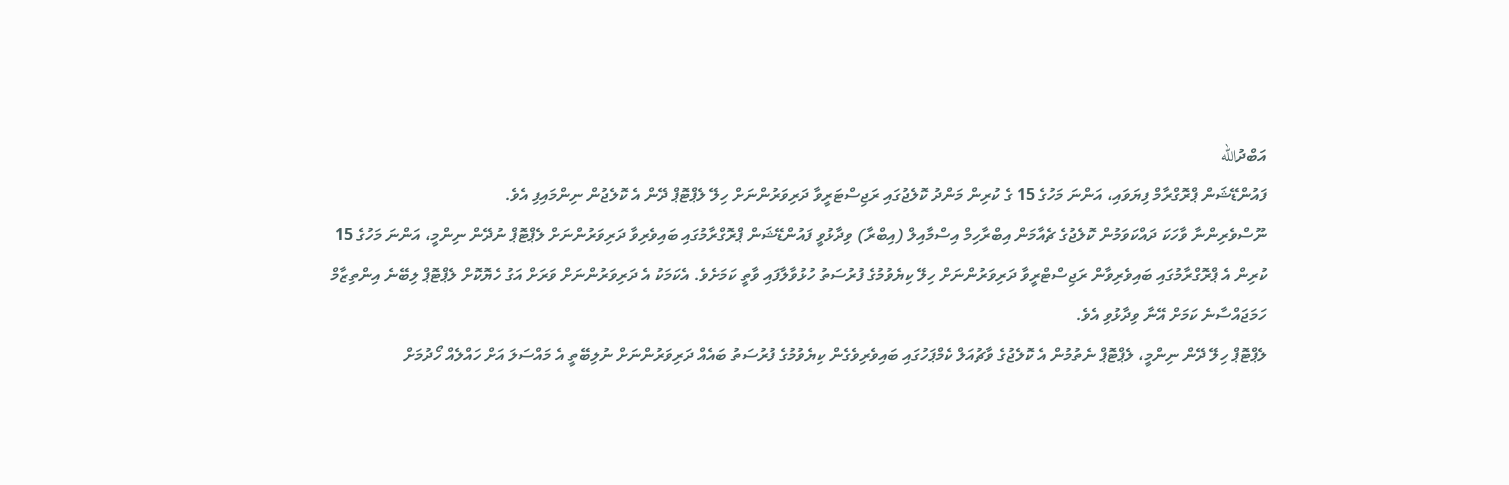އަބްދުالله
ފައުންޑޭޝަން ޕްރޮގްރާމް ފިޔަވައި، އަންނަ މަހުގެ 15 ގެ ކުރިން މަންދު ކޮލެޖުގައި ރަޖިސްޓަރީވާ ދަރިވަރުންނަށް ހިލޭ ލެޕްޓޮޕް ދޭން އެ ކޮލެޖުން ނިންމައިފި އެވެ.
ނޫސްވެރިންނާ ވާހަކަ ދައްކަވަމުން ކޮލެޖުގެ ޗެއާމަން އިބްރާހިމް އިސްމާއިލް (އިބްރާ) ވިދާޅުވީ ފައުންޑޭޝަން ޕްރޮގްރާމުގައި ބައިވެރިވާ ދަރިވަރުންނަށް ލެޕްޓޮޕް ނުދޭން ނިންމީ، އަންނަ މަހުގެ 15 ކުރިން އެ ޕްރޮގްރާމުގައި ބައިވެރިވާން ރަޖިސްޓްރީވާ ދަރިވަރުންނަށް ހިލޭ ކިޔެވުމުގެ ފުރުސަތު ހުޅުވާލާފައި ވާތީ ކަމަށެވެ. އެކަމަކު އެ ދަރިވަރުންނަށް ވަރަށް އަގު ހެޔޮކޮށް ލެޕްޓޮޕް ލިބޭނެ އިންތިޒާމް ހަމަޖައްސާނެ ކަމަށް އޭނާ ވިދާޅުވި އެވެ.
ލެޕްޓޮޕް ހިލޭ ދޭން ނިންމީ، ލެޕްޓޮޕް ނެތުމުން އެ ކޮލެޖުގެ ވާޗުއަލް ކެމްޕަހުގައި ބައިވެރިވެގެން ކިޔެވުމުގެ ފުރުސަތު ބައެއް ދަރިވަރުންނަށް ނުލިބޭތީ އެ މައްސަލަ އަށް ހައްލެއް ހޯދުމަށް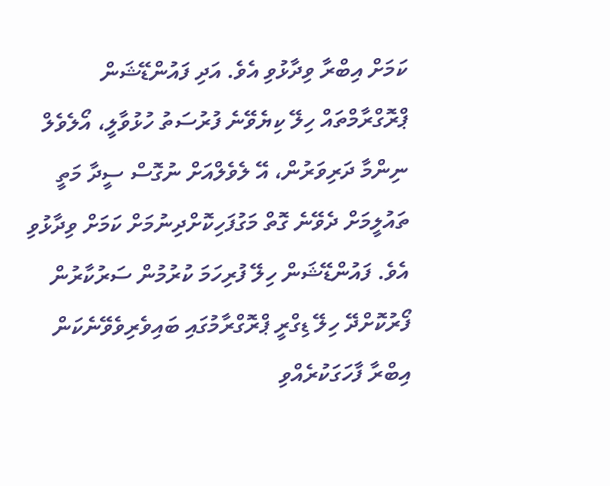ކަމަށް އިބްރާ ވިދާޅުވި އެވެ. އަދި ފައުންޑޭޝަން ޕްރޮގްރާމްތައް ހިލޭ ކިޔެވޭނެ ފުރުސަތު ހުޅުވާލީ، އޯލެވެލް ނިންމާ ދަރިވަރުން، އޭ ލެވެލްއަށް ނުގޮސް ސީދާ މަތީ ތައުލީމަށް ދެވޭނެ ގޮތް މަގުފަހިކޮށްދިނުމަށް ކަމަށް ވިދާޅުވި އެވެ. ފައުންޑޭޝަން ހިލޭ ފުރިހަމަ ކުރުމުން ސަރުކާރުން ފޯރުކޮށްދޭ ހިލޭ ޑިގްރީ ޕްރޮގްރާމުގައި ބައިވެރިވެވޭނެކަން އިބްރާ ފާހަގަކުރެއްވި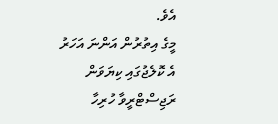އެވެ.
މީގެ އިތުރުން އަންނަ އަހަރު އެ ކޮލެޖުގައި ކިޔަވަން ރަޖިސްޓްރީވާ ހުރިހާ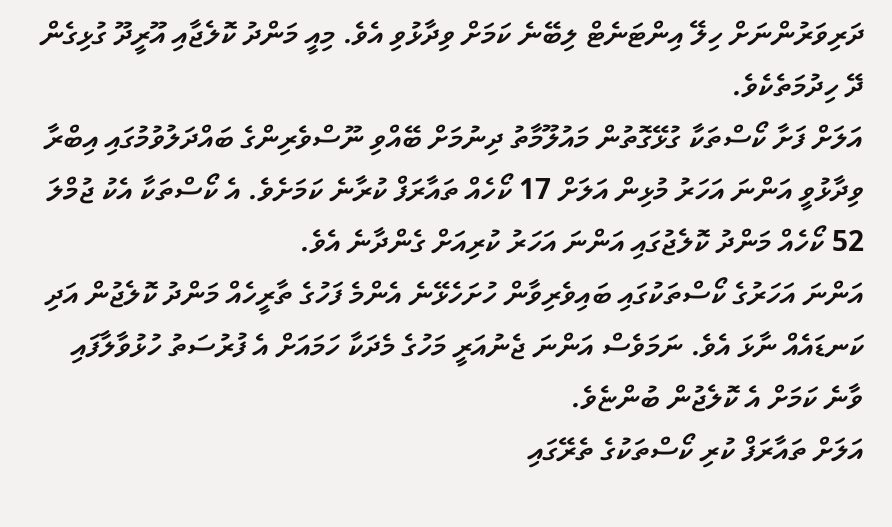ދަރިވަރުންނަށް ހިލޭ އިންޓަނެޓް ލިބޭނެ ކަމަށް ވިދާޅުވި އެވެ. މިއީ މަންދު ކޮލެޖާއި އޫރީދޫ ގުޅިގެން ދޭ ހިދުމަތެކެވެ.
އަލަށް ފަށާ ކޯސްތަކާ ގުޅޭގޮތުން މައުލޫމާތު ދިނުމަށް ބޭއްވި ނޫސްވެރިންގެ ބައްދަލުވުމުގައި އިބްރާ ވިދާޅުވީ އަންނަ އަހަރު މުޅިން އަލަށް 17 ކޯހެއް ތައާރަފް ކުރާނެ ކަމަށެވެ. އެ ކޯސްތަކާ އެކު ޖުމްލަ 52 ކޯހެއް މަންދު ކޮލެޖުގައި އަންނަ އަހަރު ކުރިއަށް ގެންދާނެ އެވެ.
އަންނަ އަހަރުގެ ކޯސްތަކުގައި ބައިވެރިވާން ހުށަހެޅޭނެ އެންމެ ފަހުގެ ތާރީހެއް މަންދު ކޮލެޖުން އަދި ކަނޑައެއް ނާޅަ އެވެ. ނަމަވެސް އަންނަ ޖެނުއަރީ މަހުގެ މެދަކާ ހަމައަށް އެ ފުރުސަތު ހުޅުވާލާފައި ވާނެ ކަމަށް އެ ކޮލެޖުން ބުންޏެވެ.
އަލަށް ތައާރަފް ކުރި ކޯސްތަކުގެ ތެރޭގައި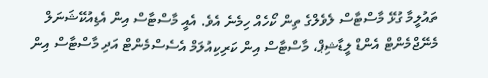ތައުލީމާ ގުޅޭ މާސްޓާސް ލެވެލްގެ ތިން ކޯހެއް ހިމެނެ އެވެ. އެއީ މާސްޓާސް އިން އެޑިއުކޭޝަނަލް މެނޭޖްމެންޓް އެންޑް ލީޑާޝިޕް، މާސްޓާސް އިން ކަރިކިއުލަމް އެސެސްމެންޓް އަދި މާސްޓާސް އިން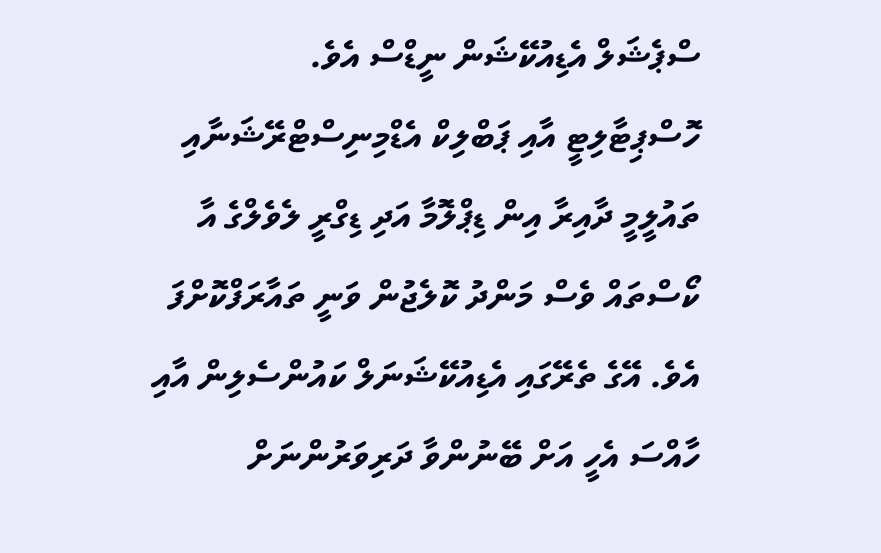ސްޕެޝަލް އެޑިއުކޭޝަން ނީޑްސް އެވެ.
ހޮސްޕިޓާލިޓީ އާއި ޕަބްލިކް އެޑްމިނިސްޓްރޭޝަނާއި ތައުލީމީ ދާއިރާ އިން ޑިޕްލޮމާ އަދި ޑިގްރީ ލެވެލްގެ އާ ކޯސްތައް ވެސް މަންދު ކޮލެޖުން ވަނީ ތައާރަފްކޮށްފަ އެވެ. އޭގެ ތެރޭގައި އެޑިއުކޭޝަނަލް ކައުންސެލިން އާއި ހާއްސަ އެހީ އަށް ބޭނުންވާ ދަރިވަރުންނަށް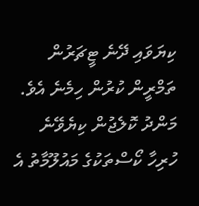ކިޔަވައި ދޭނެ ޓީޗަރުން ތަމްރީން ކުރުން ހިމެނެ އެވެ.
މަންދު ކޮލެޖުން ކިޔެވޭނެ ހުރިހާ ކޯސްތަކުގެ މައުލޫމާތު އެ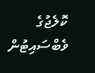ކޮލެޖުގެ ވެބްސައިޓުން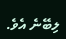ލިބޭނެ އެވެ.